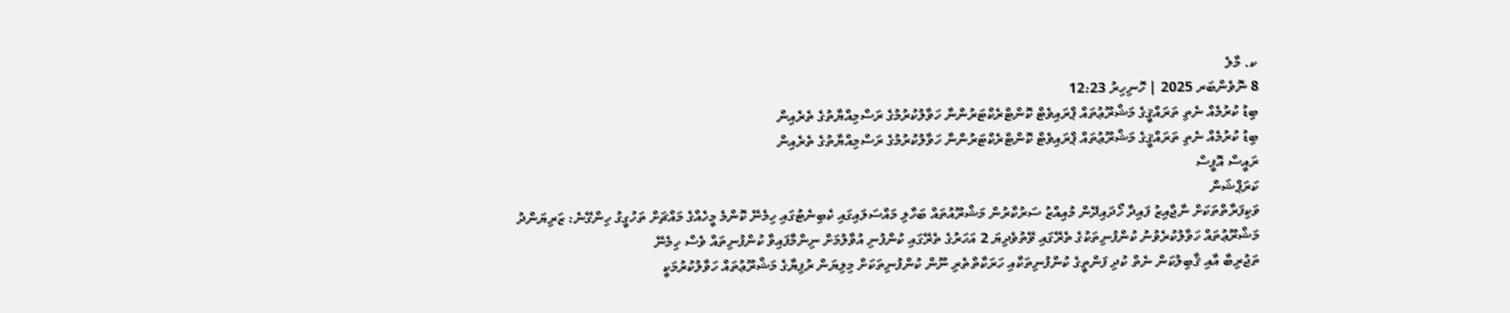ކ. މާލެ
8 ނޮވެންބަރ 2025 | ހޮނިހިރު 12:23
ބިޑު ކުރުމެއް ނެތި ތަރައްޤީގެ މަޝްރޫޢުތައް ޕްރައިވެޓް ކޮންޓްރެކްޓަރުންނާ ހަވާލުކުރުމުގެ ރަސްމިއްޔާތުގެ ތެރެއިން
ބިޑު ކުރުމެއް ނެތި ތަރައްޤީގެ މަޝްރޫޢުތައް ޕްރައިވެޓް ކޮންޓްރެކްޓަރުންނާ ހަވާލުކުރުމުގެ ރަސްމިއްޔާތުގެ ތެރެއިން
ރައީސް އޮފީސް
ކަރަޕްޝަން
ވަކިފަރާތްތަކަށް ނާޖާއިޒު ފައިދާ ހޯދައިދޭން މުއިއްޒު ސަރުކާރުން މަޝްރޫއުތައް ބަހާލި މައްސަލައިގައި ކެބިނެޓުގައި ހިމެނޭ ކޮންމެ މީހެއްގެ މައްޗަށް ތަހުގީގު ހިންގޭނެ: ޒަރިޔަންދު
މަޝްރޫޢުތައް ހަވާލުކުރެވުނު ކުންފުނިތަކުގެ ތެރޭގައި ވޭތުވެދިޔަ 2 އަހަރުގެ ތެރޭގައި ކުންފުނި އުވާލުމަށް ނިންމާފައިވާ ކުންފުނިތައް ވެސް ހިމެނޭ
ތަޖުރިބާ އާއި ޤާބިލުކަން ނެތް ކުދި ފަންތީގެ ކުންފުނިތަކާއި ހަރަކާތްތެރި ނޫން ކުންފުނިތަކަށް މިލިޔަން ރުފިޔާގެ މަޝްރޫޢުތައް ހަވާލުކުރުމަކީ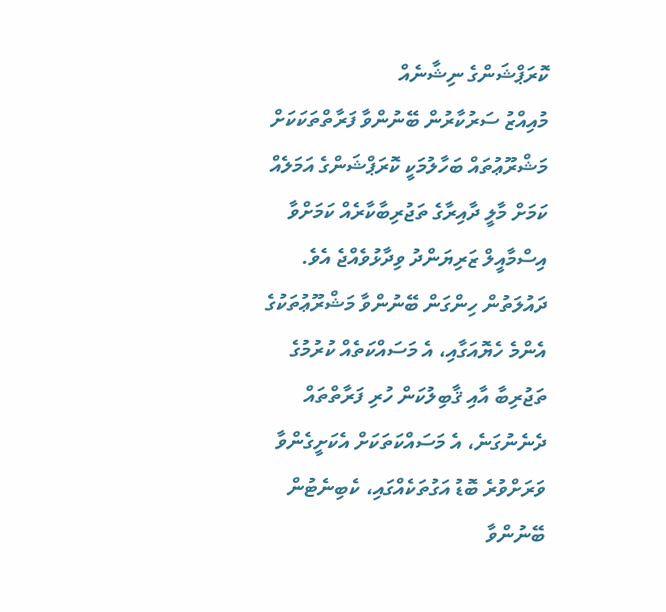ކޮރަޕްޝަންގެ ނިޝާނެއް
މުއިއްޒު ސަރުކާރުން ބޭނުންވާ ފަރާތްތަކަކަށް މަޝްރޫޢުތައް ބަހާލުމަކީ ކޮރަޕްޝަންގެ އަމަލެއް ކަމަށް މާލީ ދާއިރާގެ ތަޖުރިބާކާރެއް ކަމަށްވާ އިސްމާއީލް ޒަރިޔަންދު ވިދާޅުވެއްޖެ އެވެ.
ދައުލަތުން ހިންގަން ބޭނުންވާ މަޝްރޫޢުތަކުގެ އެންމެ ހެޔޮއަގާއި، އެ މަސައްކަތެއް ކުރުމުގެ ތަޖުރިބާ އާއި ޤާބިލުކަން ހުރި ފަރާތްތައް ދެނެނުގަނެ، އެ މަސައްކަތަކަށް އެކަށީގެންވާ ވަރަށްވުރެ ބޮޑު އަގުތަކެއްގައި، ކެބިނެޓުން ބޭނުންވާ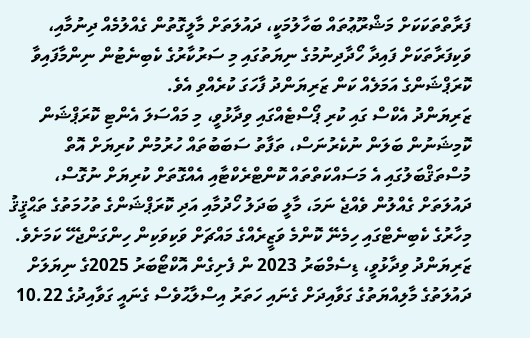ފަރާތްތަކަކަށް މަޝްރޫޢުތައް ބަހާލުމަކީ، ދައުލަތަށް މާލީގޮތުން ގެއްލުމެއް ދިނުމާއި، ވަކިފަރާތަކަށް ފައިދާ ހޯދާދިނުމުގެ ނިޔަތުގައި މި ސަރުކާރުގެ ކެބިނެޓުން ނިންމާފައިވާ ކޮރަޕްޝަންގެ އަމަލެއް ކަން ޒަރިޔަންދު ފާހަގަ ކުރެއްވި އެވެ.
ޒަރިޔަންދު އެކްސް ގައި ކުރި ޕޯސްޓެއްގައި ވިދާޅުވީ، މި މައްސަލަ އެންޓި ކޮރަޕްޝަން ކޮމިޝަނުން ބަލަން ނުކެރުނަސް، ތަފާތު ސަބަބުތައް ހުރުމުން ކުރިޔަށް އޮތް މުސްތަޤްބަލުގައި އެ މަސައްކަތްތައް ކޮންޓްރެކްޓާއި އެއްގޮތަށް ކުރިޔަށް ނުގޮސް، ދައުލަތަށް ގެއްލުން ވެއްޖެ ނަމަ، މާލީ ބަދަލު ހޯދުމާއި އަދި ކޮރަޕްޝަންގެ ތުހުމަތުގެ ތަޙްޤީޤު މިހާރުގެ ކެބިނެޓްގައި ހިމެނޭ ކޮންމެ ވަޒީރެއްގެ މައްޗަށް ވަކިވަކިން ހިންގަންޖެހޭ ކަމަށެވެ.
ޒަރިޔަންދު ވިދާޅުވީ، ޑިސެމްބަރު 2023 ން ފެށިގެން އޮކްޓޯބަރު 2025ގެ ނިޔަލަށް ދައުލަތުގެ މާލިއްޔަތުގެ ގަވާއިދަށް ގެނައި ހަތަރު އިސްލާޙުވެސް ގެނައީ ގަވާއިދުގެ 10.22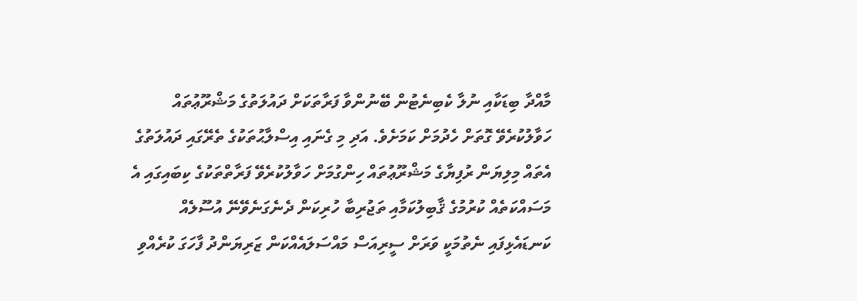މާއްދާ ބިޑަކާއި ނުލާ ކެބިނެޓުން ބޭނުންވާ ފަރާތަކަށް ދައުލަތުގެ މަޝްރޫޢުތައް ހަވާލުކުރެވޭ ގޮތަށް ހެދުމަށް ކަމަށެވެ. އަދި މި ގެނައި އިސްލާޙުތަކުގެ ތެރޭގައި ދައުލަތުގެ އެތައް މިލިޔަން ރުފިޔާގެ މަޝްރޫޢުތައް ހިންގުމަށް ހަވާލުކުރެވޭ ފަރާތްތަކުގެ ކިބައިގައި އެ މަސައްކަތެއް ކުރުމުގެ ޤާބިލުކަމާއި ތަޖުރިބާ ހުރިކަން ދެނެގަނެވޭނޭ އުސޫލެއް ކަނޑައެޅިފައި ނެތުމަކީ ވަރަށް ސީރިއަސް މައްސަލައެއްކަން ޒަރިޔަންދު ފާހަގަ ކުރެއްވި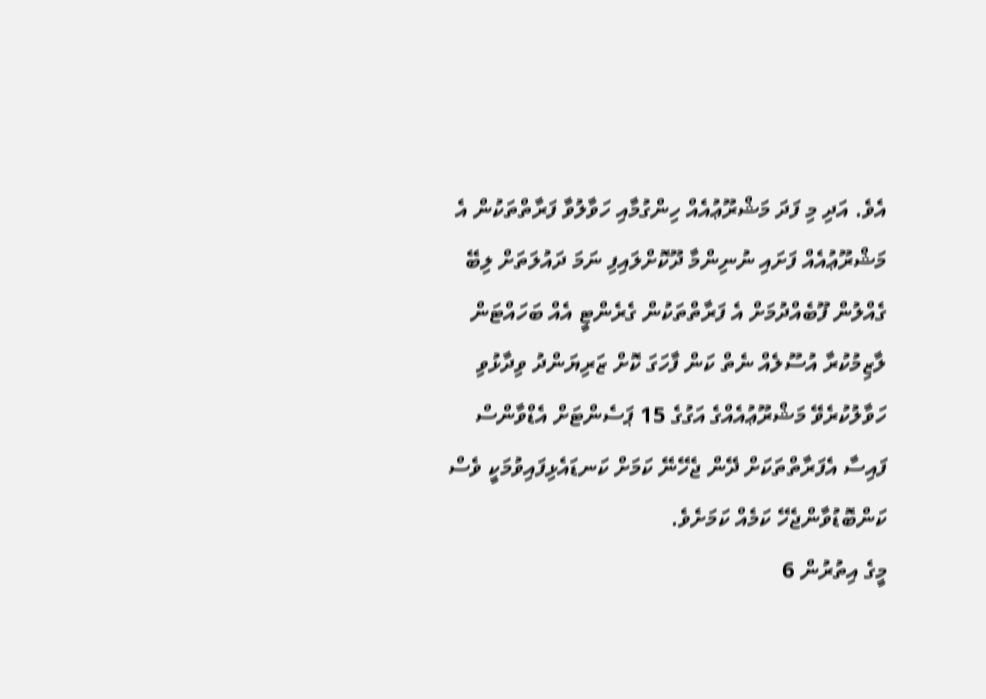އެވެ. އަދި މި ފަދަ މަޝްރޫޢުއެއް ހިންގުމާއި ހަވާލުވާ ފަރާތްތަކުން އެ މަޝްރޫޢުއެއް ފަށައި ނުނިންމާ ދޫކޮށްލައިފި ނަމަ ދައުލަތަށް ލިބޭ ގެއްލުން ފޫބެއްދުމަށް އެ ފަރާތްތަކުން ގެރެންޓީ އެއް ބަހައްޓަން ލާޒިމުކުރާ އުސޫލެއް ނެތް ކަން ފާހަގަ ކޮށް ޒަރިޔަންދު ވިދާޅުވި ހަވާލުކުރެވޭ މަޝްރޫޢުއެއްގެ އަގުގެ 15 ޕަސެންޓަށް އެޑްވާންސް ފައިސާ އެފަރާތްތަކަށް ދޭން ޖެހޭނޭ ކަމަށް ކަނޑައެޅިފައިވުމަކީ ވެސް ކަންބޮޑުވާންޖެހޭ ކަމެއް ކަމަށެވެ.
މީގެ އިތުރުން 6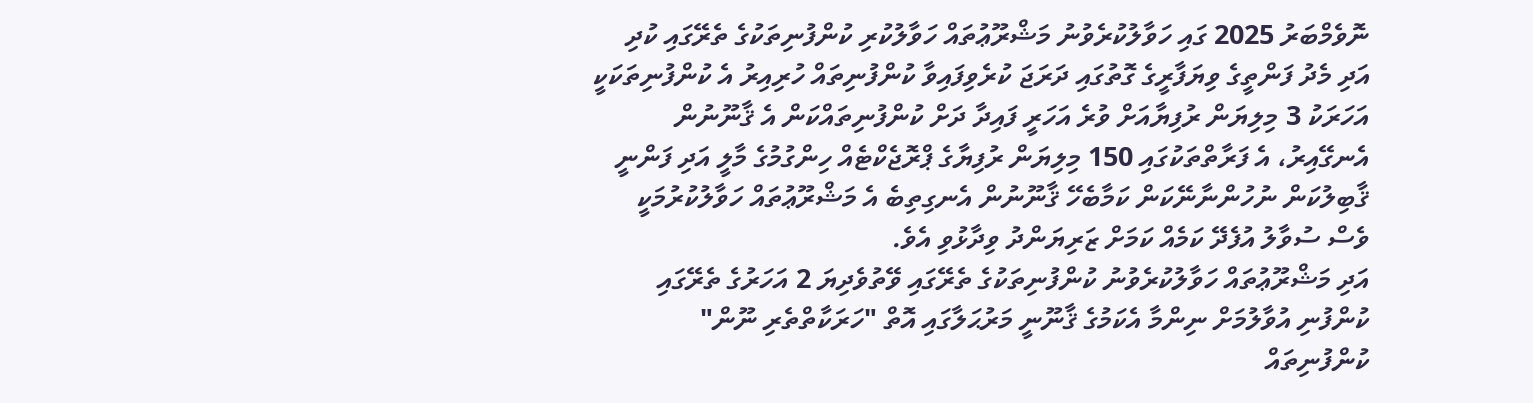ނޮވެމްބަރު 2025 ގައި ހަވާލުކުރެވުނު މަޝްރޫޢުތައް ހަވާލުކުރި ކުންފުނިތަކުގެ ތެރޭގައި ކުދި އަދި މެދު ފަންތީގެ ވިޔަފާރީގެ ގޮތުގައި ދަރަޖަ ކުރެވިފައިވާ ކުންފުނިތައް ހުރިއިރު އެ ކުންފުނިތަކަކީ އަހަރަކު 3 މިލިޔަން ރުފިޔާއަށް ވުރެ އަހަރީ ފައިދާ ދަށް ކުންފުނިތައްކަން އެ ޤާނޫނުން އެނގޭއިރު، އެ ފަރާތްތަކުގައި 150 މިލިޔަން ރުފިޔާގެ ޕްރޮޖެކްޓެއް ހިންގުމުގެ މާލީ އަދި ފަންނީ ޤާބިލުކަން ނުހުންނާނޭކަން ކަމާބެހޭ ޤާނޫނުން އެނގިތިބެ އެ މަޝްރޫޢުތައް ހަވާލުކުރުމަކީ ވެސް ސުވާލު އުފެދޭ ކަމެއް ކަމަށް ޒަރިޔަންދު ވިދާޅުވި އެވެ.
އަދި މަޝްރޫޢުތައް ހަވާލުކުރެވުނު ކުންފުނިތަކުގެ ތެރޭގައި ވޭތުވެދިޔަ 2 އަހަރުގެ ތެރޭގައި ކުންފުނި އުވާލުމަށް ނިންމާ އެކަމުގެ ޤާނޫނީ މަރުޙަލާގައި އޮތް "ހަރަކާތްތެރި ނޫން" ކުންފުނިތައް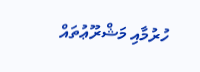ހުރުމާއި މަޝްރޫޢުތައް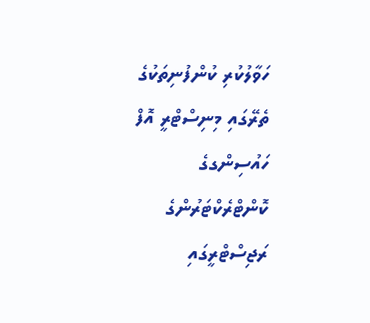ހަވާލުކުރި ކުންފުނިތަކުގެ ތެރޭގައި މިނިސްޓްރީ އޮފް ހައުސިންގގެ ކޮންޓްރެކްޓަރުންގެ ރަޖިސްޓްރީގައި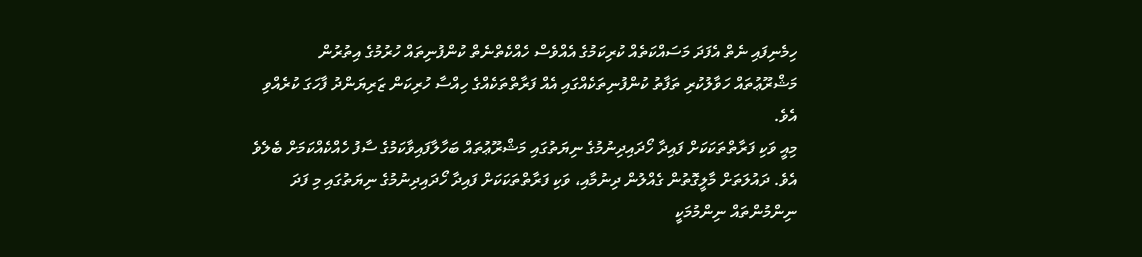ހިމެނިފައި ނެތް އެފަދަ މަސައްކަތެއް ކުރިކަމުގެ އެއްވެސް ހެއްކެތްނެތް ކުންފުނިތައް ހުރުމުގެ އިތުރުން މަޝްރޫޢުތައް ހަވާލުކުރި ތަފާތު ކުންފުނިތަކެއްގައި އެއް ފަރާތްތަކެއްގެ ހިއްސާ ހުރިކަން ޒަރިޔަންދު ފާހަގަ ކުރެއްވި އެވެ.
މިއީ ވަކި ފަރާތްތަކަކަށް ފައިދާ ހޯދައިދިނުމުގެ ނިޔަތުގައި މަޝްރޫޢުތައް ބަހާލާފައިވާކަމުގެ ސާފު ހެއްކެއްކަމަށް ބެލެވެ އެވެ. ދައުލަތަށް މާލީގޮތުން ގެއްލުން ދިނުމާއި، ވަކި ފަރާތްތަކަކަށް ފައިދާ ހޯދައިދިނުމުގެ ނިޔަތުގައި މި ފަދަ ނިންމުންތައް ނިންމުމަކީ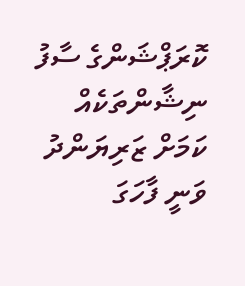ކޮރަޕްޝަންގެ ސާފު ނިޝާންތަކެއް ކަމަށް ޒަރިޔަންދު ވަނީ ފާހަގަ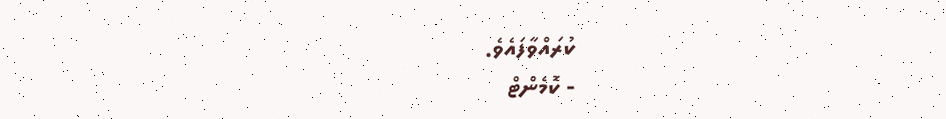ކުރައްވާފައެވެ.
- ކޮމެންޓް